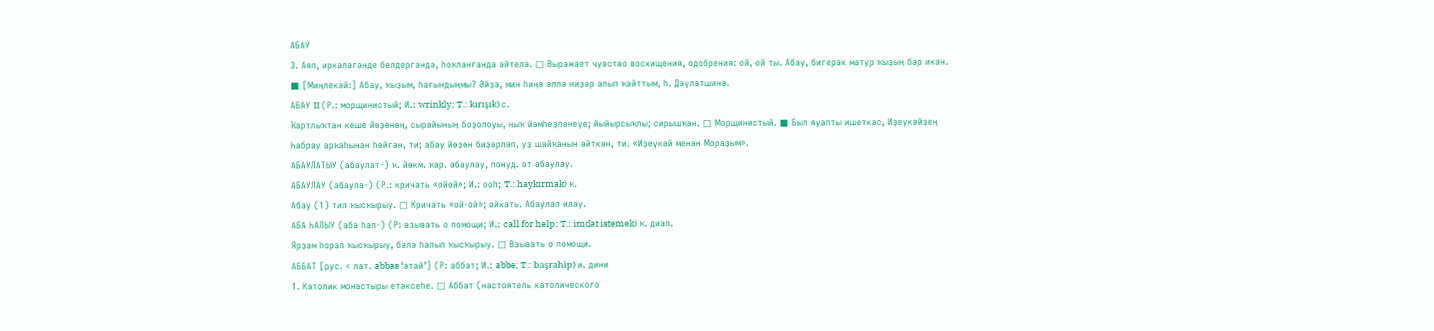АБАУ
3. Аяп, иркәләгәнде белдергәндә, һоҡланғанда әйтелә. □ Выражает чувство восхищения, одобрения: ой, ой ты. Абау, бигерәк матур ҡыҙың бар икән. ■ [Миңлекәй:] Абау, ҡыҙым, һағындыңмы? Әйҙә, мин һиңә әллә ниҙәр алып ҡайттым, һ. Дәүләтшина.
АБАУ II (Р.: морщинистый; И.: wrinkly; T.: kırışık) с.
Ҡартлыҡтан кеше йөҙөнөң, сырайының боҙолоуы, ныҡ йәмһеҙләнеүе; йыйырсыҡлы; сирышҡан. □ Морщинистый. ■ Был яуапты ишеткәс, Иҙеукәйҙең Һабрау арҡаһынан һөйгән, ти; абау йөҙөн биҙәрләп, уҙ шайҡанын әйткән, ти. «Иҙеүкәй менән Мораҙым».
АБАУЛАТЫУ (абаулат-) ҡ. йөкм. ҡар. абаулау, понуд. от абаулау.
АБАУЛАУ (абаула-) (Р.: кричать «ойой»; И.: ооһ; T.: haykırmak) ҡ.
Абау (1) тип ҡысҡырыу. □ Кричать «ой-ой»; ойкать. Абаулап илау.
АБА ҺАЛЫУ (аба һал-) (Р: взывать о помощи; И.: call for help; T.: imdat istemek) ҡ. диал.
Ярҙам һорап ҡысҡырыу, бәлә һалып ҡысҡырыу. □ Взывать о помощи.
АББАТ [рус. < лат. abbas ‘атай’] (Р: аббат; И.: abbe; T.: başrahip) и. дини
1. Католик монастыры етәксеһе. □ Аббат (настоятель католического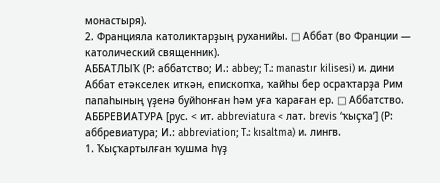монастыря).
2. Францияла католиктарҙың руханийы. □ Аббат (во Франции — католический священник).
АББАТЛЫҠ (Р: аббатство; И.: abbey; T.: manastır kilisesi) и. дини
Аббат етәкселек иткән, епископҡа, ҡайһы бер осраҡтарҙа Рим папаһының үҙенә буйһонған һәм уға ҡараған ер. □ Аббатство.
АББРЕВИАТУРА [рус. < ит. abbreviatura < лат. brevis ‘ҡыҫҡа’] (Р: аббревиатура; И.: abbreviation; T.: kısaltma) и. лингв.
1. Ҡыҫҡартылған ҡушма һүҙ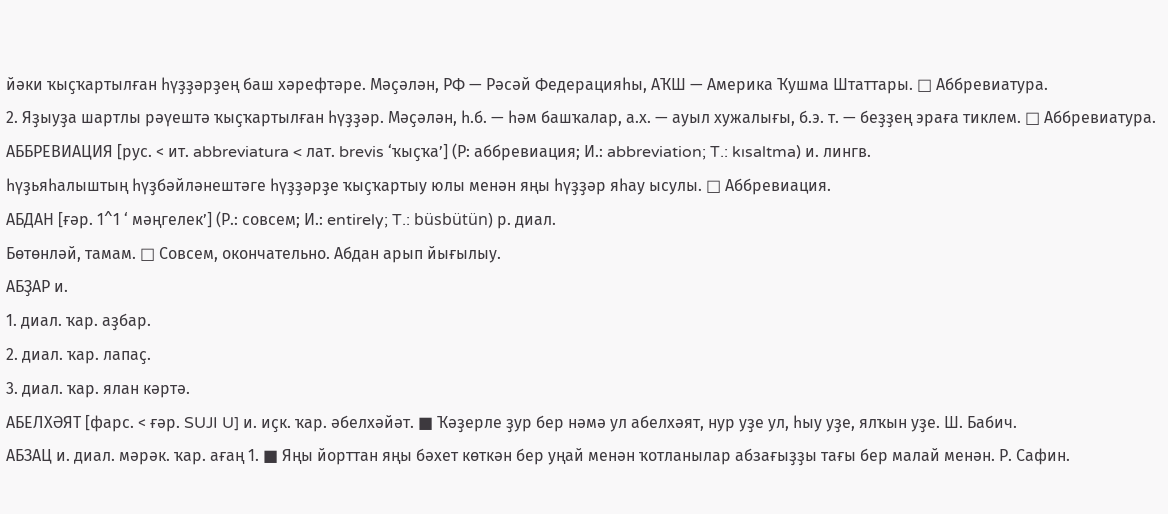йәки ҡыҫҡартылған һүҙҙәрҙең баш хәрефтәре. Мәҫәлән, РФ — Рәсәй Федерацияһы, АҠШ — Америка Ҡушма Штаттары. □ Аббревиатура.
2. Яҙыуҙа шартлы рәүештә ҡыҫҡартылған һүҙҙәр. Мәҫәлән, һ.б. — һәм башҡалар, а.х. — ауыл хужалығы, б.э. т. — беҙҙең эраға тиклем. □ Аббревиатура.
АББРЕВИАЦИЯ [рус. < ит. abbreviatura < лат. brevis ‘ҡыҫҡа’] (Р: аббревиация; И.: abbreviation; T.: kısaltma) и. лингв.
һүҙьяһалыштың һүҙбәйләнештәге һүҙҙәрҙе ҡыҫҡартыу юлы менән яңы һүҙҙәр яһау ысулы. □ Аббревиация.
АБДАН [ғәр. 1^1 ‘ мәңгелек’] (Р.: совсем; И.: entirely; T.: büsbütün) р. диал.
Бөтөнләй, тамам. □ Совсем, окончательно. Абдан арып йығылыу.
АБҘАР и.
1. диал. ҡар. аҙбар.
2. диал. ҡар. лапаҫ.
3. диал. ҡар. ялан кәртә.
АБЕЛХӘЯТ [фарс. < ғәр. SUJI U] и. иҫк. ҡар. әбелхәйәт. ■ Ҡәҙерле ҙур бер нәмә ул абелхәят, нур уҙе ул, һыу уҙе, ялҡын уҙе. Ш. Бабич.
АБЗАЦ и. диал. мәрәк. ҡар. ағаң 1. ■ Яңы йорттан яңы бәхет көткән бер уңай менән ҡотланылар абзағыҙҙы тағы бер малай менән. Р. Сафин.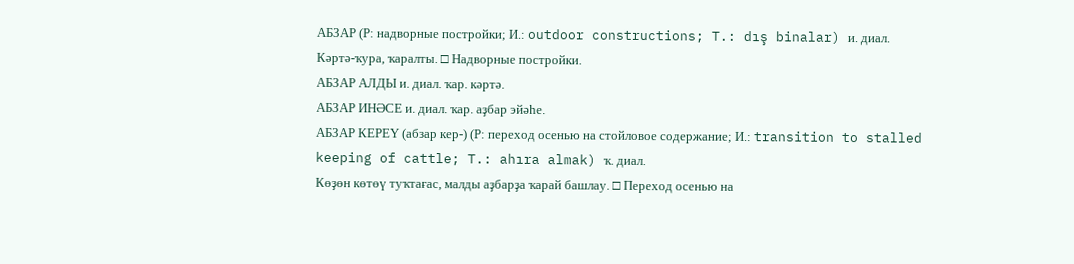АБЗАР (Р: надворные постройки; И.: outdoor constructions; T.: dış binalar) и. диал.
Кәртә-ҡура, ҡаралты. □ Надворные постройки.
АБЗАР АЛДЫ и. диал. ҡар. кәртә.
АБЗАР ИНӘСЕ и. диал. ҡар. аҙбар эйәһе.
АБЗАР КЕРЕҮ (абзар кер-) (Р: переход осенью на стойловое содержание; И.: transition to stalled keeping of cattle; T.: ahıra almak) ҡ. диал.
Көҙөн көтөү туҡтағас, малды аҙбарҙа ҡарай башлау. □ Переход осенью на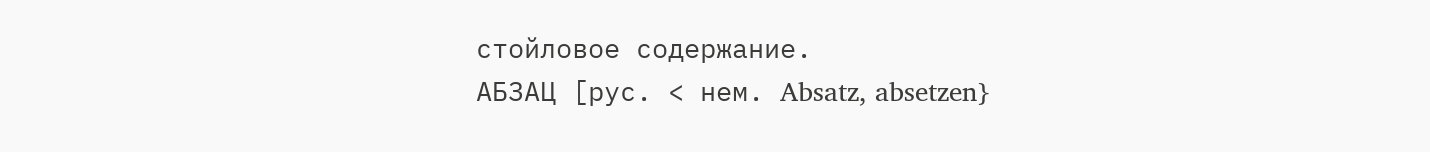стойловое содержание.
АБЗАЦ [рус. < нем. Absatz, absetzen}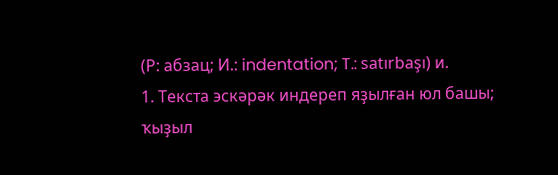(Р: абзац; И.: indentation; T.: satırbaşı) и.
1. Текста эскәрәк индереп яҙылған юл башы; ҡыҙыл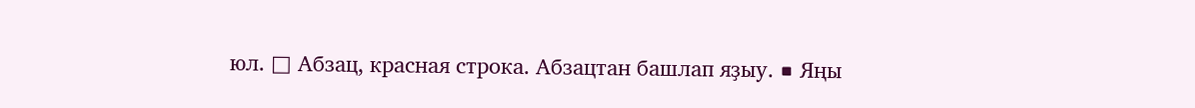юл. □ Абзац, красная строка. Абзацтан башлап яҙыу. ■ Яңы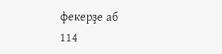фекерҙе аб
114